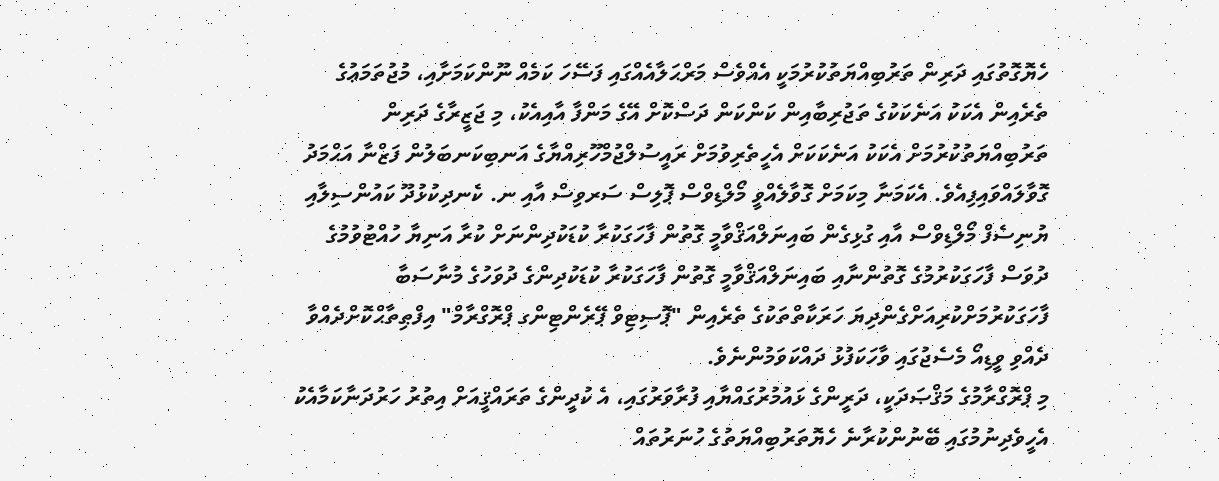ހެޔޮގޮތުގައި ދަރިން ތަރުބިއްޔަތުކުރުމަކީ އެއްވެސް މަރްޙަލާއެއްގައި ފަސޭހަ ކަމެއް ނޫންކަމަށާއި، މުޖުތަމަޢުގެ ތެރެއިން އެކަކު އަނެކަކުގެ ތަޖުރިބާއިން ކަންކަން ދަސްކޮށް އޭގެ މަންފާ އާއިއެކު، މި ޖަޒީރާގެ ދަރިން ތަރުބިއްޔަތުކުރުމަށް އެކަކު އަނެކަކަށް އެހީތެރިވުމަށް ރައީސުލްޖުމްހޫރިއްޔާގެ އަނބިކަނބަލުން ފަޒްނާ އަޙްމަދު ގޮވާލައްވައިފިއެވެ. އެކަމަނާ މިކަމަށް ގޮވާލެއްވީ މޯލްޑިވްސް ޕޮލިސް ސަރވިސް އާއި ނ. ކެނދިކުޅުދޫ ކައުންސިލާއި ޔުނިސެފް މޯލްޑިވްސް އާއި ގުޅިގެން ބައިނަލްއަޤްވާމީ ގޮތުން ފާހަގަކުރާ ކުޑަކުދިންނަށް ކުރާ އަނިޔާ ހުއްޓުވުމުގެ ދުވަސް ފާހަގަކުރުމުގެ ގޮތުންނާއި ބައިނަލްއަޤްވާމީ ގޮތުން ފާހަގަކުރާ ކުޑަކުދިންގެ ދުވަހުގެ މުނާސަބާ ފާހަގަކުރުމަށްކުރިއަށްގެންދިޔަ ހަރަކާތްތަކުގެ ތެރެއިން "ޕޮސިޓިވް ޕޭރެންޓިންގ ޕްރޮގްރާމް" އިފްޠިތާޙްކޮށްދެއްވާ ދެއްވި ވީޑިއޯ މެސެޖުގައި ވާހަކަފުޅު ދައްކަވަމުންނެވެ.
މި ޕްރޮގްރާމުގެ މަޤްޞަދަކީ، ދަރީންގެ ޅައުމުރުގައްޔާއި ފުރާވަރުގައި، އެ ކުދީންގެ ތަރައްޤީއަށް އިތުރު ހަރުދަނާކަމާއެކު އެހީވެދިނުމުގައި ބޭނުންކުރާނެ ހެޔޮތަރުބިއްޔަތުގެ ހުނަރުތައް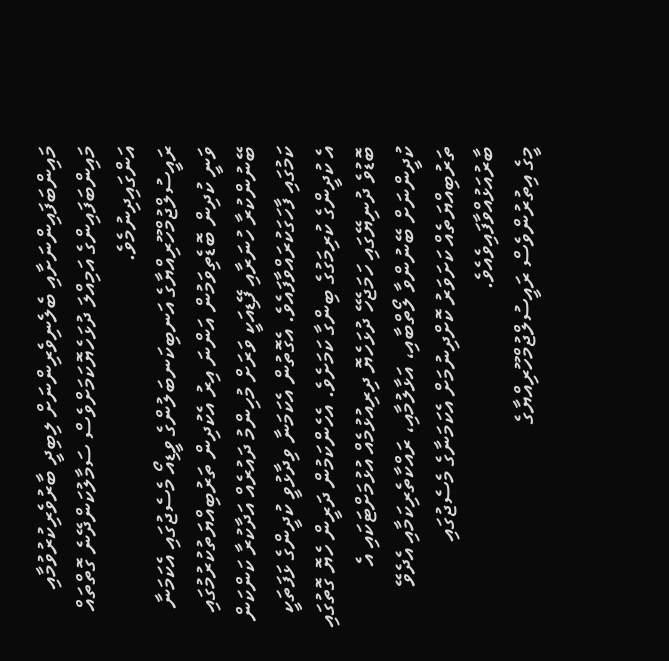މައިންބަފައިންނަށާއި ބެލެނިވެރިންނަށް ލިބިދީ ބާރުވެރިކުރުވުމާއި މައިންބަފައިންގެ އަމިއްލަ ދުޅަހެޔޮކަމަށްވެސް ސަމާލުކަންދޭނެ ގޮތްތައް އަންގައިދިނުމެވެ.
ރައީސުލްޖުމްހޫރިއްޔާގެ އަނބިކަނބަލުންގެ ވީޑިއޯ މެސެޖުގައި އެކަމަނާ ވަނީ ކުދިން ބޮޑެތިވަމުން އަންނަ އިރު އެކުދިން ތަރުބިއްޔަތުކުރުމުގައި ބޭނުންކުރާ ހުނަރާއި ފޭޑިއަކީ ވަރަށް މުހިންމު ދައުރެއް އަދާކުރާ ކަންކަން ކަމުގައި ފާހަގަކުރައްވާފައެވެ. އެގޮތުން އެކަމަނާ ވިދާޅުވީ ކުދީންގެ ޅަފަތަކީ އެ ކުދީންގެ ކުރިމަގުގެ ބިންގާ ކަމަށެވެ. އެހެންކަމުން ދަރީން ހެޔޮ ގޮތުގައި ބޮޑުވެ ދުނިޔޭގައި ހަމަޖެހޭ ދުޅަހެޔޮ ދިރިއުޅުމެއް އުޅުމަށްޓަކައި އެ ކުދީންނަށް ބޭނުންވާ ލޯތްބާއި، އަޅާލުމާއި، ރައްކާތެރިކަމާއި އެދެވޭ ތަރުބިއްޔަތެއް ކަށަވަރު ކޮށްދިނުމަށް އެކަމަނާގެ މެސެޖުގައި ބާރުއަޅުއްވާފައިވެއެވެ.
މީގެ އިތުރުންވެސް ރައީސުލްޖުމްހޫރިއްޔާގެ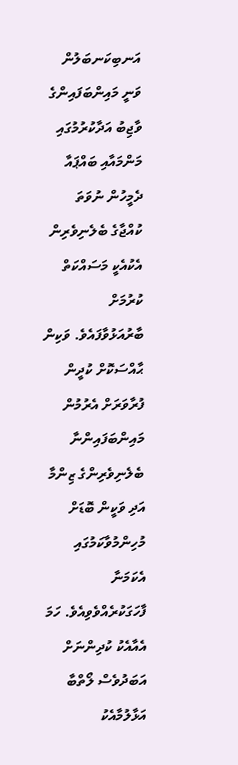އަނބިކަނބަލުން ވަނީ މައިންބަފައިންގެ ވާޖިބު އަދާކުރުމުގައި މަންމައާއި ބައްޕައާ ދެމީހުން ނުވަތަ ކުއްޖާގެ ބެލެނިވެރިން އެކުއެކީ މަސައްކަތް ކުރުމަށް ބާރުއަޅުވާފައެވެ. ވަކިން ޙާއްސަކޮށް ކުދީން ފުރާވަރަށް އެރުމުން މައިންބަފައިންނާ ބެލެނިވެރިންގެ ޒިންމާ އަދި ވަކީން ބޮޑަށް މުހިންމުވާކަމުގައި އެކަމަނާ ފާހަގަކުރެއްވެވިއެވެ. ހަމަ އެއާއެކު ކުދިންނަށް އަބަދުވެސް ލޯތްބާ އަޅާލުމާއެކު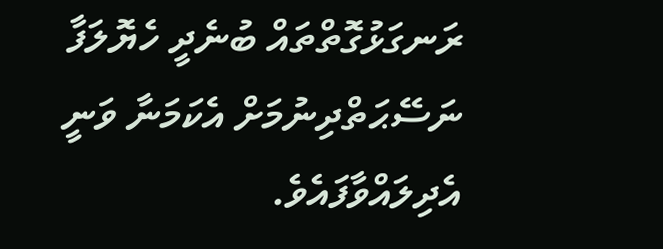ރަނގަޅުގޮތްތައް ބުނެދީ ހެޔޮލަފާ ނަސޭޙަތްދިނުމަށް އެކަމަނާ ވަނީ އެދިލައްވާފައެވެ.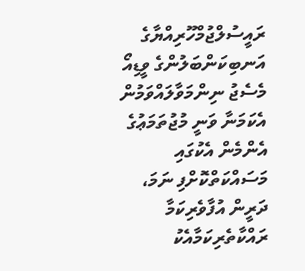ރައީސުލްޖުމްހޫރިއްޔާގެ އަނބިކަންބަލުންގެ ވީޑިއޯ މެސެޖު ނިންމަވާލައްވަމުން އެކަމަނާ ވަނީ މުޖުތަމަޢުގެ އެންމެން އެކުގައި މަސައްކަތްކޮށްފި ނަމަ، ދަރީން އުފާވެރިކަމާ ރައްކާތެރިކަމާއެކު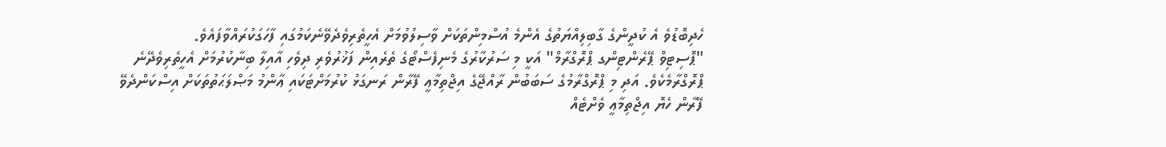ހެދިބޮޑުވެ އެ ކުދީންގެ ގާބިލިއްޔަތުގެ އެންމެ އުސްމިންތަކަށް ވާސިލުވުމަށް އެހީތެރިވެދެވޭނެކަމުގައި ފާހަގަކުރައްވާފައެވެ.
"ޕޮސިޓިވް ޕޭރެންޓިންގ ޕްރޮގްރާމް" އަކީ މި ސަރުކާރުގެ މެނިފެސްޓޯގެ ތެރެއިން ފަޚުރުވެރި ދިވެހި އާއިލާ ބިނާކުރުމަށް އެހީތެރިވެދޭނެ ޕްރޮގްރާމެކެވެ. އަދި މި ޕްރޮގްރާމުގެ ސަބަބުން ރާއްޖޭގެ އިޖްތިމާޢީ ފޭރާން ރަނގަޅު ކުރުމަށްޓަކައި ޢާންމު މަޞްލަޙަތުތަކަށް އިސްކަންދެވޭ ފޭރާން ހެޔޮ އިޖްތިމާޢީ ވެށްޓެއް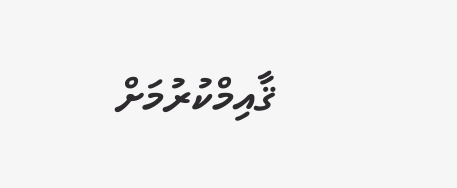ޤާއިމްކުރުމަށް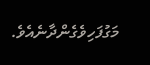މަގުފަހިވެގެންދާނެއެވެ.